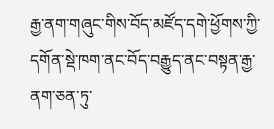རྒྱ་ནག་གཞུང་གིས་བོད་མཛོད་དགེ་ཕྱོགས་ཀྱི་དགོན་སྡེ་ཁག་ནང་བོད་བརྒྱུད་ནང་བསྟན་རྒྱ་ནག་ཅན་ཏུ་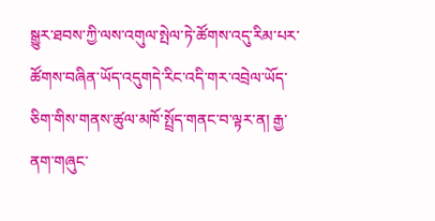སྒྱུར་ཐབས་ཀྱི་ལས་འགུལ་སྤེལ་ཏེ་ཚོགས་འདུ་རིམ་པར་ཚོགས་བཞིན་ཡོད་འདུགདེ་རིང་འདི་གར་འབྲེལ་ཡོད་ཅིག་གིས་གནས་ཚུལ་མཁོ་སྤྲོད་གནང་བ་ལྟར་ན། རྒྱ་ནག་གཞུང་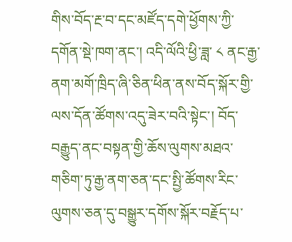གིས་བོད་རྔ་བ་དང་མཛོད་དགེ་ཕྱོགས་ཀྱི་དགོན་སྡེ་ཁག་ནང་། འདི་ལོའི་ཕྱི་ཟླ་ ༨ ནང་རྒྱ་ནག་མགོ་ཁྲིད་ཞི་ཅིན་ཕིན་ནས་བོད་སྐོར་གྱི་ལས་དོན་ཚོགས་འདུ་ཟེར་བའི་སྟེང་། བོད་བརྒྱུད་ནང་བསྟན་གྱི་ཆོས་ལུགས་མཐའ་གཅིག་ཏུ་རྒྱ་ནག་ཅན་དང་སྤྱི་ཚོགས་རིང་ལུགས་ཅན་དུ་བསྒྱུར་དགོས་སྐོར་བརྗོད་པ་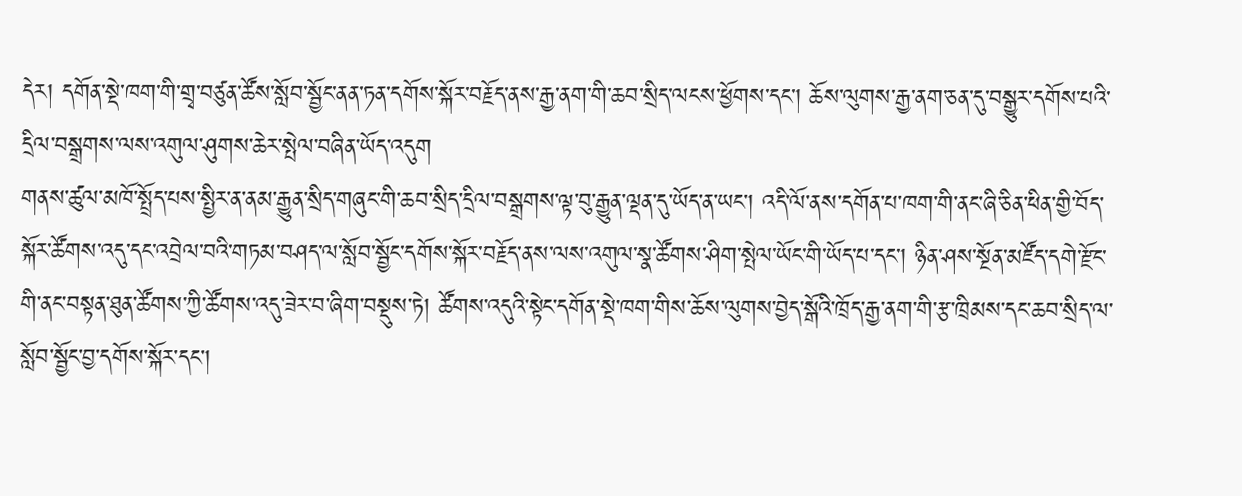དེར། དགོན་སྡེ་ཁག་གི་གྲྭ་བཙུན་ཚོས་སློབ་སྦྱོང་ནན་ཏན་དགོས་སྐོར་བརྗོད་ནས་རྒྱ་ནག་གི་ཆབ་སྲིད་ལངས་ཕྱོགས་དང་། ཆོས་ལུགས་རྒྱ་ནག་ཅན་དུ་བསྒྱུར་དགོས་པའི་དྲིལ་བསྒྲགས་ལས་འགུལ་ཤུགས་ཆེར་སྤེལ་བཞིན་ཡོད་འདུག
གནས་ཚུལ་མཁོ་སྤྲོད་པས་སྤྱིར་ན་ནམ་རྒྱུན་སྲིད་གཞུང་གི་ཆབ་སྲིད་དྲིལ་བསྒྲགས་ལྟ་བུ་རྒྱུན་ལྡན་དུ་ཡོད་ན་ཡང་། འདི་ལོ་ནས་དགོན་པ་ཁག་གི་ནང་ཞི་ཅིན་ཕིན་གྱི་བོད་སྐོར་ཚོགས་འདུ་དང་འབྲེལ་བའི་གཏམ་བཤད་ལ་སློབ་སྦྱོང་དགོས་སྐོར་བརྗོད་ནས་ལས་འགུལ་སྣ་ཚོགས་ཤིག་སྤེལ་ཡོང་གི་ཡོད་པ་དང་། ཉིན་ཤས་སྔོན་མཛོད་དགེ་རྫོང་གི་ནང་བསྟན་ཐུན་ཚོགས་ཀྱི་ཚོགས་འདུ་ཟེར་བ་ཞིག་བསྡུས་ཏེ། ཚོགས་འདུའི་སྟེང་དགོན་སྡེ་ཁག་གིས་ཆོས་ལུགས་བྱེད་སྒོའི་ཁྲོད་རྒྱ་ནག་གི་རྩ་ཁྲིམས་དང་ཆབ་སྲིད་ལ་སློབ་སྦྱོང་བྱ་དགོས་སྐོར་དང་།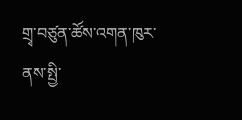གྲྭ་བཙུན་ཚོས་འགན་ཁུར་ནས་སྤྱི་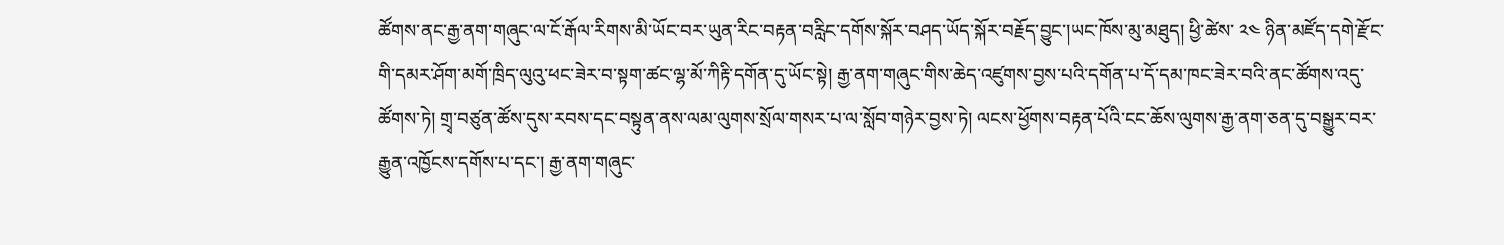ཚོགས་ནང་རྒྱ་ནག་གཞུང་ལ་ངོ་རྒོལ་རིགས་མི་ཡོང་བར་ཡུན་རིང་བརྟན་བརླིང་དགོས་སྐོར་བཤད་ཡོད་སྐོར་བརྗོད་བྱུང་།ཡང་ཁོས་མུ་མཐུད། ཕྱི་ཚེས་ ༢༤ ཉིན་མཛོད་དགེ་རྫོང་གི་དམར་ཤོག་མགོ་ཁྲིད་ལུའུ་ཕང་ཟེར་བ་སྟག་ཚང་ལྷ་མོ་ཀིརྟི་དགོན་དུ་ཡོང་སྟེ། རྒྱ་ནག་གཞུང་གིས་ཆེད་འཛུགས་བྱས་པའི་དགོན་པ་དོ་དམ་ཁང་ཟེར་བའི་ནང་ཚོགས་འདུ་ཚོགས་ཏེ། གྲྭ་བཙུན་ཚོས་དུས་རབས་དང་བསྟུན་ནས་ལམ་ལུགས་སྲོལ་གསར་པ་ལ་སློབ་གཉེར་བྱས་ཏེ། ལངས་ཕྱོགས་བརྟན་པོའི་ངང་ཆོས་ལུགས་རྒྱ་ནག་ཅན་དུ་བསྒྱུར་བར་རྒྱུན་འཁྱོངས་དགོས་པ་དང་། རྒྱ་ནག་གཞུང་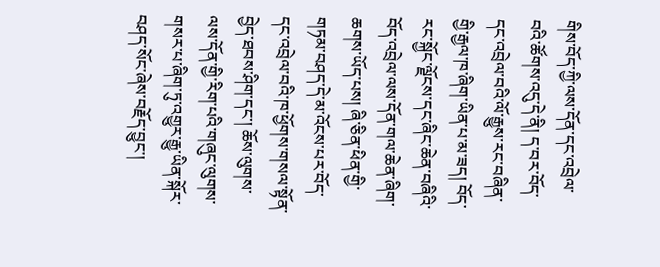གིས་བོད་ཀྱི་ལས་དོན་དང་འབྲེལ་བའི་ཚོགས་འདུ་དེ་ནི། ད་བར་བོད་དང་འབྲེལ་བའི་ལོ་རྒྱུས་རང་བཞིན་གྱི་རྒྱལ་ཁ་ཞིག་ཡིན་པ་མ་ཟད། བོད་རང་སྐྱོང་ལྗོངས་དང་ཞིང་ཆེན་བཞིའི་བོད་འབྲེལ་ལས་དོན་གལ་ཆེན་ཞིག་ཆགས་ཡོད་པས། ཞི་ཅིན་ཕིན་གྱི་གཏམ་བཤད་དེ་མ་འོངས་པར་བོད་དང་འབྲེལ་བའི་ཁ་ཕྱོགས་གསལ་སྟོན་བྱེད་ཐབས་ཤིག་དང་། ཆོས་ལུགས་ལས་དོན་གྱི་རིག་པའི་གཞུང་ལུགས་གསར་པ་ཞིག་ཏུ་འགྱུར་རྒྱུ་ཡིན་སྐོར་བཤད་སོང་ཞེས་བརྗོད་བྱུང་།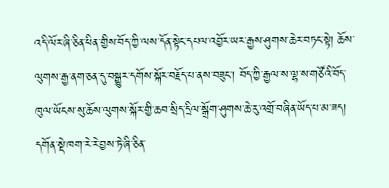འདི་ལོར་ཞི་ཅིན་ཕིན་གྱིས་བོད་ཀྱི་ལས་དོན་སྟེང་དཔལ་འབྱོར་ཡར་རྒྱས་ཤུགས་ཆེར་བཏང་སྟེ། ཆོས་ལུགས་རྒྱ་ནག་ཅན་དུ་བསྒྱུར་དགོས་སྐོར་བརྗོད་པ་ནས་བཟུང་། བོད་ཀྱི་རྒྱལ་ས་ལྷ་ས་གཙོའི་བོད་ཁུལ་ཡོངས་སུ་ཆོས་ལུགས་སྐོར་གྱི་ཆབ་སྲིད་དྲིལ་སྒྲོག་ཤུགས་ཆེ་རུ་འགྲོ་བཞིན་ཡོད་པ་མ་ཟད། དགོན་སྡེ་ཁག་རེ་རེ་བྱས་ཏེ་ཞི་ཅིན་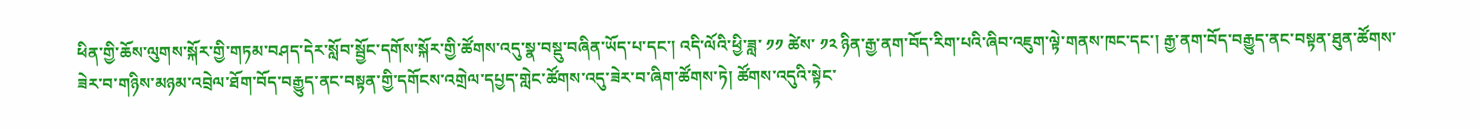ཕིན་གྱི་ཆོས་ལུགས་སྐོར་གྱི་གཏམ་བཤད་དེར་སློབ་སྦྱོང་དགོས་སྐོར་གྱི་ཚོགས་འདུ་སྣ་བསྡུ་བཞིན་ཡོད་པ་དང་། འདི་ལོའི་ཕྱི་ཟླ་ ༡༡ ཚེས་ ༡༢ ཉིན་རྒྱ་ནག་བོད་རིག་པའི་ཞིབ་འཇུག་ལྟེ་གནས་ཁང་དང་། རྒྱ་ནག་བོད་བརྒྱུད་ནང་བསྟན་ཐུན་ཚོགས་ཟེར་བ་གཉིས་མཉམ་འབྲེལ་ཐོག་བོད་བརྒྱུད་ནང་བསྟན་གྱི་དགོངས་འགྲེལ་དཔྱད་གླེང་ཚོགས་འདུ་ཟེར་བ་ཞིག་ཚོགས་ཏེ། ཚོགས་འདུའི་སྟེང་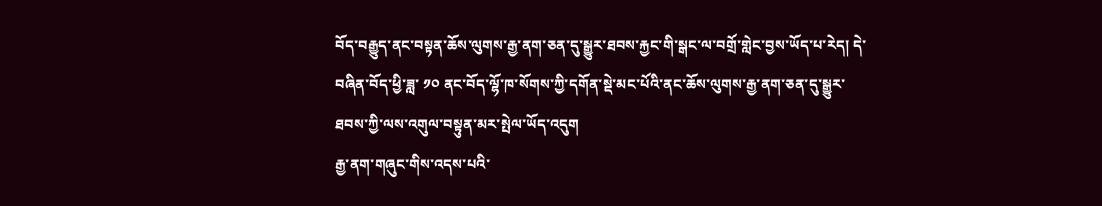བོད་བརྒྱུད་ནང་བསྟན་ཆོས་ལུགས་རྒྱ་ནག་ཅན་དུ་སྒྱུར་ཐབས་རྐྱང་གི་སྒང་ལ་བགྲོ་གླེང་བྱས་ཡོད་པ་རེད། དེ་བཞིན་བོད་ཕྱི་ཟླ་ ༡༠ ནང་བོད་ལྷོ་ཁ་སོགས་ཀྱི་དགོན་སྡེ་མང་པོའི་ནང་ཆོས་ལུགས་རྒྱ་ནག་ཅན་དུ་སྒྱུར་ཐབས་ཀྱི་ལས་འགུལ་བསྟུན་མར་སྤེལ་ཡོད་འདུག
རྒྱ་ནག་གཞུང་གིས་འདས་པའི་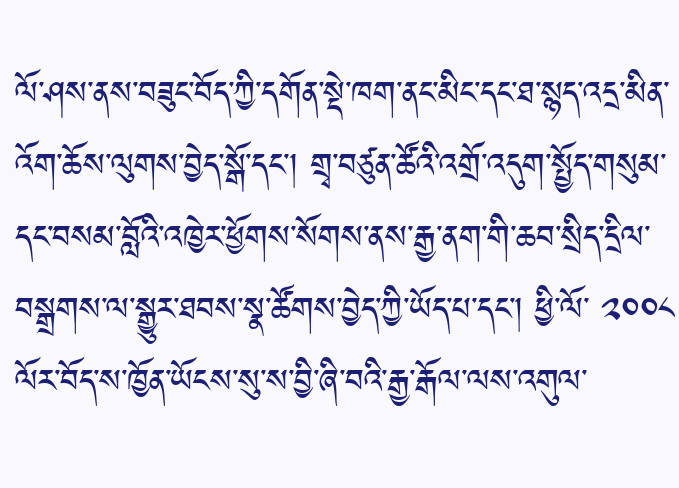ལོ་ཤས་ནས་བཟུང་བོད་ཀྱི་དགོན་སྡེ་ཁག་ནང་མིང་དང་ཐ་སྙད་འདྲ་མིན་འོག་ཆོས་ལུགས་བྱེད་སྒོ་དང་། གྲྭ་བཙུན་ཚོའི་འགྲོ་འདུག་སྤྱོད་གསུམ་དང་བསམ་བློའི་འཁྱེར་ཕྱོགས་སོགས་ནས་རྒྱ་ནག་གི་ཆབ་སྲིད་དྲིལ་བསྒྲགས་ལ་སྒྱུར་ཐབས་སྣ་ཚོགས་བྱེད་ཀྱི་ཡོད་པ་དང་། ཕྱི་ལོ་ ༢༠༠༨ ལོར་བོད་ས་ཁྱོན་ཡོངས་སུ་ས་བྱི་ཞི་བའི་རྒྱ་རྒོལ་ལས་འགུལ་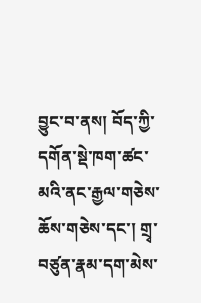བྱུང་བ་ནས། བོད་ཀྱི་དགོན་སྡེ་ཁག་ཚང་མའི་ནང་རྒྱལ་གཅེས་ཆོས་གཅེས་དང་། གྲྭ་བཙུན་རྣམ་དག་མེས་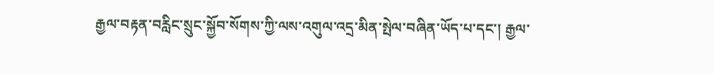རྒྱལ་བརྟན་བརླིང་སྲུང་སྐྱོབ་སོགས་ཀྱི་ལས་འགུལ་འདྲ་མིན་སྤེལ་བཞིན་ཡོད་པ་དང་། རྒྱལ་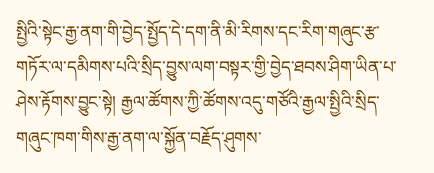སྤྱིའི་སྟེང་རྒྱ་ནག་གི་བྱེད་སྤྱོད་དེ་དག་ནི་མི་རིགས་དང་རིག་གཞུང་རྩ་གཏོར་ལ་དམིགས་པའི་སྲིད་བྱུས་ལག་བསྟར་གྱི་བྱེད་ཐབས་ཤིག་ཡིན་པ་ཤེས་རྟོགས་བྱུང་སྟེ། རྒྱལ་ཚོགས་ཀྱི་ཚོགས་འདུ་གཙོའི་རྒྱལ་སྤྱིའི་སྲིད་གཞུང་ཁག་གིས་རྒྱ་ནག་ལ་སྐྱོན་བརྗོད་ཤུགས་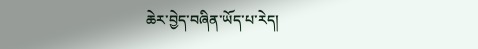ཆེར་བྱེད་བཞིན་ཡོད་པ་རེད།